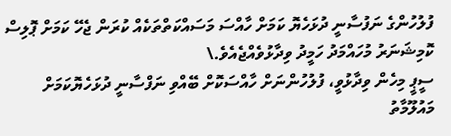ފުލުހުންގެ ނަފުސާނީ ދުޅަހެޔޮ ކަމަށް ހާއްސަ މަސައްކަތްތަކެއް ކުރަން ޖެހޭ ކަމަށް ޕޮލިސް ކޮމިޝަނަރު މުހައްމަދު ހަމީދު ވިދާޅުވެއްޖެއެވެ.\
ސީޕީ މިހެން ވިދާޅުވީ، ފުލުހުންނަށް ހާއްސަކޮށް ބޭއްވި ނަފްސާނީ ދުޅަހެޔޮކަމަށް މައުލޫމާތު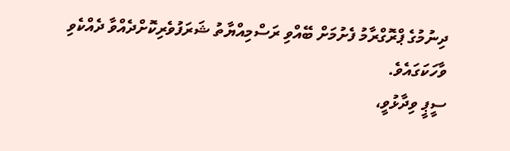ދިނުމުގެ ޕްރޮގްރާމު ފެށުމަށް ބޭއްވި ރަސްމިއްޔާތު ޝަރަފުވެރިކޮށްދެއްވާ ދެއްކެވި ވާހަކަގައެވެ.
ސީޕީ ވިދާޅުވީ،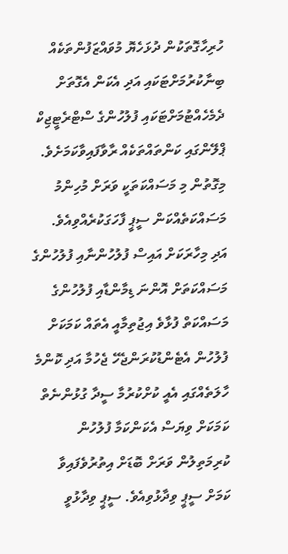ހުރިހާގޮތަކުން ދުޅަހެޔޮ މުވައްޒަފުންތަކެއް ބިނާކުރުމަށްޓަކައި އަދި އެކަން އެގޮތަށް ދެމެހެއްޓުމަށްޓަކައި ފުލުހުންގެ ސްޓްރެޓީޖިކް ޕްލޭންގައި ކަންތައްތަކެއް ރާވާފައިވާކަމަށެވެ. މިގޮތުން މި މަސައްކަތަކީ ވަރަށް މުހިންމު މަސައްކަތެއްކަން ސީޕީ ފާހަގަކުރެއްވިއެވެ.
އަދި މިހާރަކަށް އައިސް ފުލުހުންނާއި ފުލުހުންގެ މަސައްކަތަށް އޮންނަ ޑިމާންޑާއި ފުލުހުންގެ މަސައްކަތް ފުޅާވެ އިޖުތިމާއީ އެތައް ކަމަކަށް ފުލުހުން އެޓެންޑުކުރަންޖެހޭ ޖެހުމާ އަދި ކޮންމެ ހާލަތެއްގައި އެއީ ކުށްކުރުމާ ސީދާ ގުޅުންނެތް ކަމަކަށް ވިޔަސް އެކަންކަމާ ފުލުހުން ކުރިމަތިލުން ވަރަށް ބޮޑަށް އިތުރުވެފައިވާ ކަމަށް ސީޕީ ވިދާޅުވިއެވެ. ސީޕީ ވިދާޅުވީ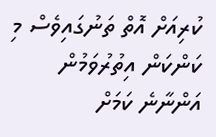ކުރިއަށް އޮތް ތަނުގައިވެސް މި ކަންކަން އިތުރުވަމުން އަންނާނެ ކަމަށް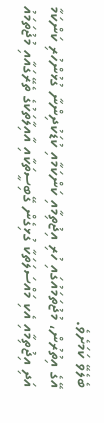ބެލެވޭ ކަމަށެވެ.
އޭގެ އިތުރުން، މުޖުތަމައުގައި ހުރި އިޖުތިމާއި ކަންކަމާއި ކުޑަކުދިންނާ ގުޅުންހުރި ކަންކަމާ އަދި އިޖުތިމާއި އެކި މައްސަލަތަކާ ގުޅިގެން ގޭބިސީތަކާއި އާއިލާތަކުގެ ތެރޭގައާއި މުޖުތަމައު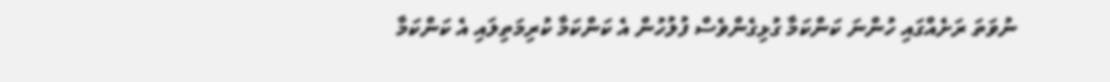ނުވަތަ ރަށެއްގައި ހުންނަ ކަންކަމާ ގުޅިގެންވެސް ފުލުހުން އެ ކަންކަމާ ކުރިމަތިލައި އެ ކަންކަމާ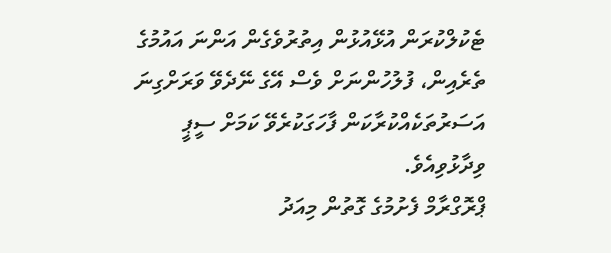ޓެކުލްކުރަން އުޅޭއުޅުން އިތުރުވެގެން އަންނަ އައުމުގެ ތެރެއިން، ފުލުހުންނަށް ވެސް އޭގެ ނޭދެވޭ ވަރަށްގިނަ އަސަރުތަކެއްކުރާކަން ފާހަގަކުރެވޭ ކަމަށް ސީޕީ ވިދާޅުވިއެވެ.
ޕްރޮގްރާމް ފެށުމުގެ ގޮތުން މިއަދު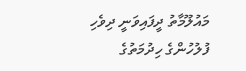މައުލޫމާތު ދީފައިވަނީ ދިވެހި ފުލުހުންގެ ހިދުމަތުގެ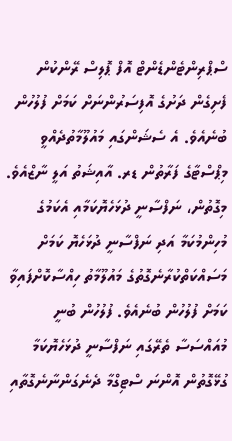ސްޕްރިންޓެންޑެންޓް އޮފް ޕޮލިސް ރޭންކުން ފެށިގެން ދަށުގެ އޮފިސަރުންނަށް ކަމަށް ފުލުހުން ބުނެއެވެ. އެ ސެޝަންގައި މައުލޫމާތުދެއްވީ މިޕްސްޓާގެ ފަރާތުން ޑރ. އާއިޝަތު އަލީ ނާޒްއެވެ.
މިގޮތުން، ނަފްސާނީ ދުޅަހެޔޮކަމާއި އެކަމުގެ މުހިންމުކަމާ އަދި ނަފްސާނީ ދުޅަހެޔޮ ކަމަށް މަސައްކަތްކުރާނެގޮތުގެ މައުލޫމާތު ހިއްސާކޮށްފައިވާ ކަމަށް ފުލުހުން ބުނެއެވެ. ފުލުހުން ބުނީ މުއައްސަސާ ތެރޭގައި ނަފްސާނީ ދުޅަހެޔޮކަމާ ގުޅޭގޮތުން އޮންނަ ސްޓިގްމާ ދެނެގަންނާނެގޮތާއި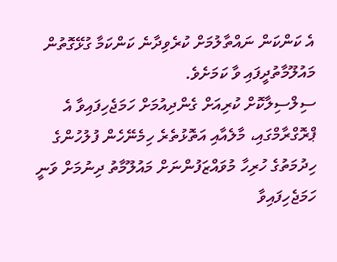އެ ކަންކަން ނައްތާލުމަށް ކުރެވިދާނެ ކަންކަމާ ގުޅޭގޮތުން މައުލޫމާތުދީފައި ވާ ކަމަށެވެ.
ސިލްސިލާކޮށް ކުރިއަށް ގެންދިއުމަށް ހަމަޖެހިފައިވާ އެ ޕްރޮގްރާމްގައި، މާލެއާއި އަތޮޅުތެރެ ހިމެނޭހެން ފުލުހުންގެ ހިދުމަތުގެ ހުރިހާ މުވައްޒަފުންނަށް މައުލޫމާތު ދިނުމަށް ވަނީ ހަމަޖެހިފައިވާ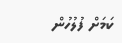ކަމަށް ފުލުހުން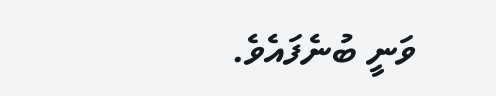ވަނީ ބުނެފައެވެ.